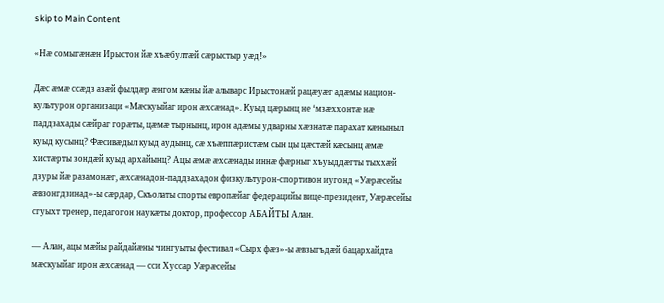skip to Main Content

«Нӕ сомыгӕнӕн Ирыстон йӕ хъӕбултӕй сӕрыстыр уӕд!»

Дӕс ӕмӕ ссӕдз азӕй фылдӕр ӕнгом кӕны йӕ алыварс Ирыстонӕй рацӕуӕг адӕмы национ-культурон организаци «Мӕскуыйаг ирон ӕхсӕнад». Куыд цӕрынц не ‘мзӕххонтӕ нӕ паддзахады сӕйраг горӕты, цӕмӕ тырнынц, ирон адӕмы удварны хӕзнатӕ парахат кӕныныл куыд кусынц? Фӕсивӕдыл куыд аудынц, сӕ хъӕппӕристӕм сын цы цӕстӕй кӕсынц ӕмӕ хистӕрты зондӕй куыд архайынц? Ацы ӕмӕ ӕхсӕнады иннӕ фӕрныг хъуыддӕгты тыххӕй дзуры йӕ разамонӕг, ӕхсӕнадон-паддзахадон физкультурон-спортивон иугонд «Уӕрӕсейы ӕвзонгдзинад»-ы сӕрдар, Скъолаты спорты европӕйаг федерацийы вице-президент, Уӕрӕсейы сгуыхт тренер, педагогон наукӕты доктор, профессор АБАЙТЫ Алан.

— Алан, ацы мӕйы райдайӕны чингуыты фестивал «Сырх фӕз»-ы ӕвзыгъдӕй бацархайдта мӕскуыйаг ирон ӕхсӕнад — сси Хуссар Уӕрӕсейы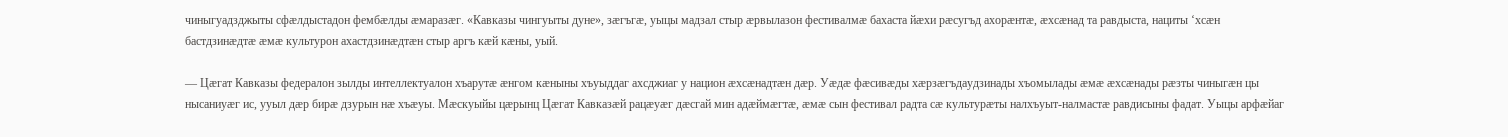чиныгуадзджыты сфӕлдыстадон фембӕлды ӕмаразӕг. «Кавказы чингуыты дуне», зӕгъгӕ, уыцы мадзал стыр ӕрвылазон фестивалмӕ бахаста йӕхи рӕсугъд ахорӕнтӕ, ӕхсӕнад та равдыста, нациты ‘хсӕн бастдзинӕдтӕ ӕмӕ культурон ахастдзинӕдтӕн стыр аргъ кӕй кӕны, уый.

— Цӕгат Кавказы федералон зылды интеллектуалон хъарутӕ ӕнгом кӕныны хъуыддаг ахсджиаг у национ ӕхсӕнадтӕн дӕр. Уӕдӕ фӕсивӕды хӕрзӕгъдаудзинады хъомылады ӕмӕ ӕхсӕнады рӕзты чиныгӕн цы нысаниуӕг ис, ууыл дӕр бирӕ дзурын нӕ хъӕуы. Мӕскуыйы цӕрынц Цӕгат Кавказӕй рацӕуӕг дӕсгай мин адӕймӕгтӕ, ӕмӕ сын фестивал радта сӕ культурӕты налхъуыт-налмастӕ равдисыны фадат. Уыцы арфӕйаг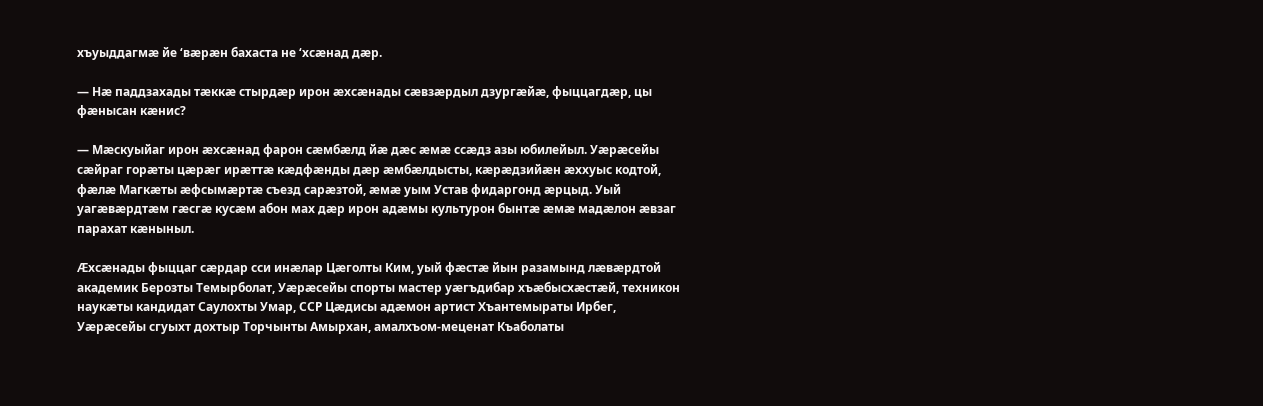хъуыддагмӕ йе ‘вӕрӕн бахаста не ‘хсӕнад дӕр.

— Нӕ паддзахады тӕккӕ стырдӕр ирон ӕхсӕнады сӕвзӕрдыл дзургӕйӕ, фыццагдӕр, цы фӕнысан кӕнис?

— Мӕскуыйаг ирон ӕхсӕнад фарон сӕмбӕлд йӕ дӕс ӕмӕ ссӕдз азы юбилейыл. Уӕрӕсейы сӕйраг горӕты цӕрӕг ирӕттӕ кӕдфӕнды дӕр ӕмбӕлдысты, кӕрӕдзийӕн ӕххуыс кодтой, фӕлӕ Магкӕты ӕфсымӕртӕ съезд сарӕзтой, ӕмӕ уым Устав фидаргонд ӕрцыд. Уый уагӕвӕрдтӕм гӕсгӕ кусӕм абон мах дӕр ирон адӕмы культурон бынтӕ ӕмӕ мадӕлон ӕвзаг парахат кӕныныл.

Æхсӕнады фыццаг сӕрдар сси инӕлар Цӕголты Ким, уый фӕстӕ йын разамынд лӕвӕрдтой академик Берозты Темырболат, Уӕрӕсейы спорты мастер уӕгъдибар хъӕбысхӕстӕй, техникон наукӕты кандидат Саулохты Умар, ССР Цӕдисы адӕмон артист Хъантемыраты Ирбег, Уӕрӕсейы сгуыхт дохтыр Торчынты Амырхан, амалхъом-меценат Къаболаты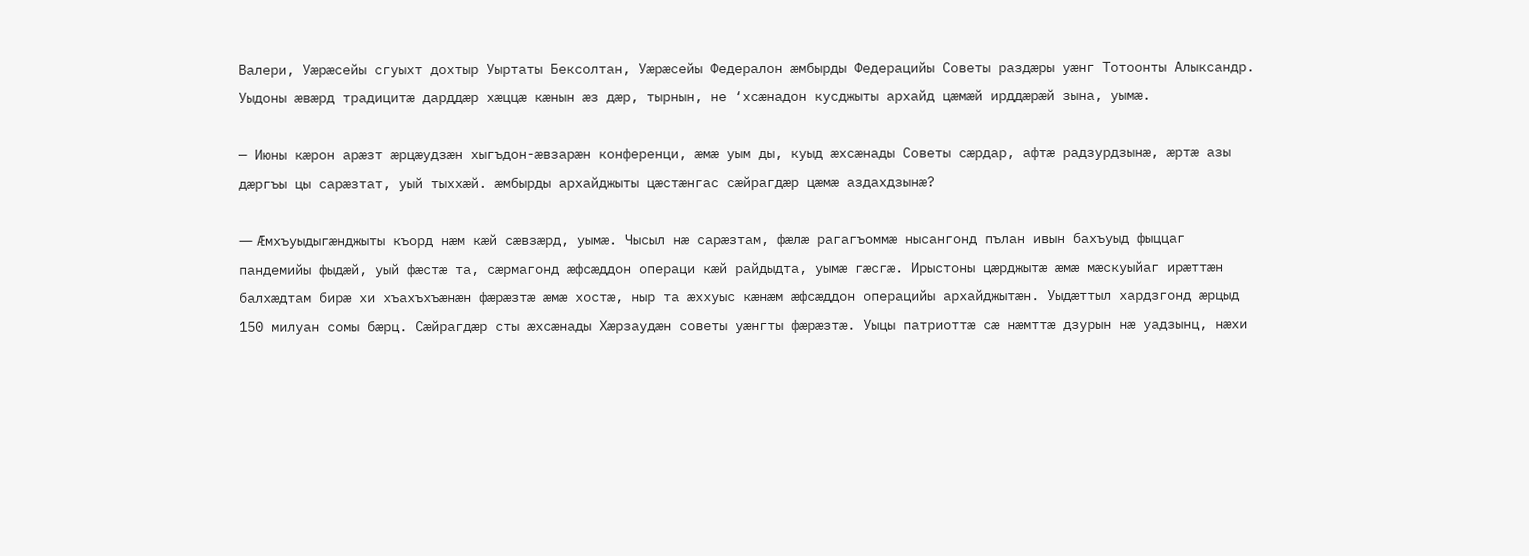Валери, Уӕрӕсейы сгуыхт дохтыр Уыртаты Бексолтан, Уӕрӕсейы Федералон ӕмбырды Федерацийы Советы раздӕры уӕнг Тотоонты Алыксандр. Уыдоны ӕвӕрд традицитӕ дарддӕр хӕццӕ кӕнын ӕз дӕр, тырнын, не ‘хсӕнадон кусджыты архайд цӕмӕй ирддӕрӕй зына, уымӕ.

— Июны кӕрон арӕзт ӕрцӕудзӕн хыгъдон-ӕвзарӕн конференци, ӕмӕ уым ды, куыд ӕхсӕнады Советы сӕрдар, афтӕ радзурдзынӕ, ӕртӕ азы дӕргъы цы сарӕзтат, уый тыххӕй. ӕмбырды архайджыты цӕстӕнгас сӕйрагдӕр цӕмӕ аздахдзынӕ?

— Æмхъуыдыгӕнджыты къорд нӕм кӕй сӕвзӕрд, уымӕ. Чысыл нӕ сарӕзтам, фӕлӕ рагагъоммӕ нысангонд пълан ивын бахъуыд фыццаг пандемийы фыдӕй, уый фӕстӕ та, сӕрмагонд ӕфсӕддон операци кӕй райдыдта, уымӕ гӕсгӕ. Ирыстоны цӕрджытӕ ӕмӕ мӕскуыйаг ирӕттӕн балхӕдтам бирӕ хи хъахъхъӕнӕн фӕрӕзтӕ ӕмӕ хостӕ, ныр та ӕххуыс кӕнӕм ӕфсӕддон операцийы архайджытӕн. Уыдӕттыл хардзгонд ӕрцыд 150 милуан сомы бӕрц. Сӕйрагдӕр сты ӕхсӕнады Хӕрзаудӕн советы уӕнгты фӕрӕзтӕ. Уыцы патриоттӕ сӕ нӕмттӕ дзурын нӕ уадзынц, нӕхи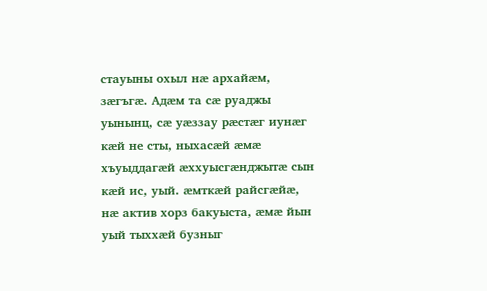стауыны охыл нӕ архайӕм, зӕгъгӕ. Адӕм та сӕ руаджы уынынц, сӕ уӕззау рӕстӕг иунӕг кӕй не сты, ныхасӕй ӕмӕ хъуыддагӕй ӕххуысгӕнджытӕ сын кӕй ис, уый. ӕмткӕй райсгӕйӕ, нӕ актив хорз бакуыста, ӕмӕ йын уый тыххӕй бузныг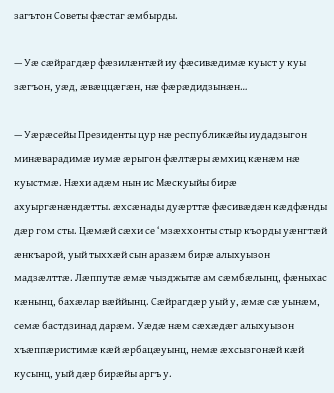загътон Советы фӕстаг ӕмбырды.

— Уӕ сӕйрагдӕр фӕзилӕнтӕй иу фӕсивӕдимӕ куыст у куы зӕгъон, уӕд, ӕвӕццӕгӕн, нӕ фӕрӕдидзынӕн…

— Уӕрӕсейы Президенты цур нӕ республикӕйы иудадзыгон минӕварадимӕ иумӕ ӕрыгон фӕлтӕры ӕмхиц кӕнӕм нӕ куыстмӕ. Нӕхи адӕм нын ис Мӕскуыйы бирӕ ахуыргӕнӕндӕтты. ӕхсӕнады дуӕрттӕ фӕсивӕдӕн кӕдфӕнды дӕр гом сты. Цӕмӕй сӕхи се ‘мзӕххонты стыр къорды уӕнгтӕй ӕнкъарой, уый тыххӕй сын аразӕм бирӕ алыхуызон мадзӕлттӕ. Лӕппутӕ ӕмӕ чызджытӕ ам сӕмбӕлынц, фӕныхас кӕнынц, бахӕлар вӕййынц. Сӕйрагдӕр уый у, ӕмӕ сӕ уынӕм, семӕ бастдзинад дарӕм. Уӕдӕ нӕм сӕхӕдӕг алыхуызон хъӕппӕристимӕ кӕй ӕрбацӕуынц, немӕ ӕхсызгонӕй кӕй кусынц, уый дӕр бирӕйы аргъ у.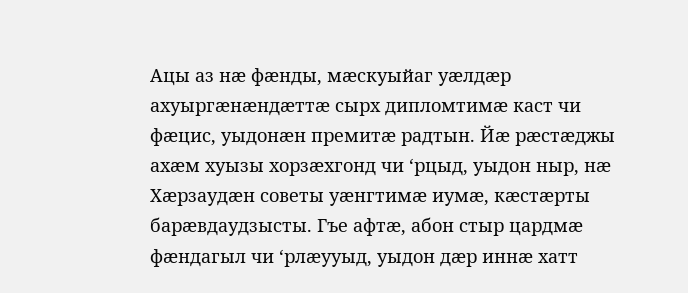Ацы аз нӕ фӕнды, мӕскуыйаг уӕлдӕр ахуыргӕнӕндӕттӕ сырх дипломтимӕ каст чи фӕцис, уыдонӕн премитӕ радтын. Йӕ рӕстӕджы ахӕм хуызы хорзӕхгонд чи ‘рцыд, уыдон ныр, нӕ Хӕрзаудӕн советы уӕнгтимӕ иумӕ, кӕстӕрты барӕвдаудзысты. Гъе афтӕ, абон стыр цардмӕ фӕндагыл чи ‘рлӕууыд, уыдон дӕр иннӕ хатт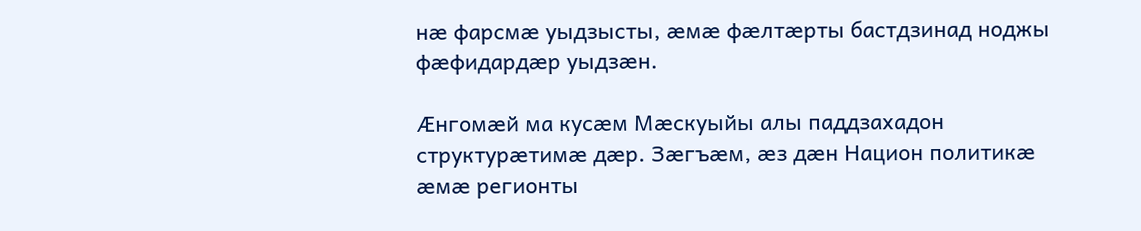нӕ фарсмӕ уыдзысты, ӕмӕ фӕлтӕрты бастдзинад ноджы фӕфидардӕр уыдзӕн.

Æнгомӕй ма кусӕм Мӕскуыйы алы паддзахадон структурӕтимӕ дӕр. Зӕгъӕм, ӕз дӕн Национ политикӕ ӕмӕ регионты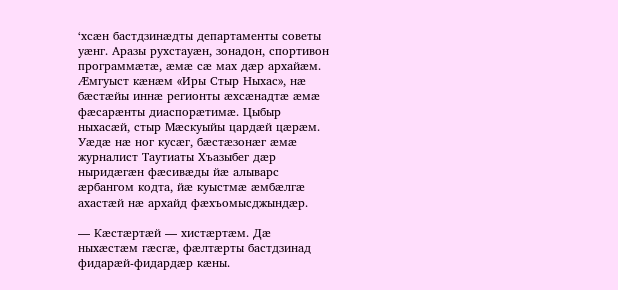‘хсӕн бастдзинӕдты департаменты советы уӕнг. Аразы рухстауӕн, зонадон, спортивон программӕтӕ, ӕмӕ сӕ мах дӕр архайӕм. Æмгуыст кӕнӕм «Иры Стыр Ныхас», нӕ бӕстӕйы иннӕ регионты ӕхсӕнадтӕ ӕмӕ фӕсарӕнты диаспорӕтимӕ. Цыбыр ныхасӕй, стыр Мӕскуыйы цардӕй цӕрӕм. Уӕдӕ нӕ ног кусӕг, бӕстӕзонӕг ӕмӕ журналист Таутиаты Хъазыбег дӕр ныридӕгӕн фӕсивӕды йӕ алыварс ӕрбангом кодта, йӕ куыстмӕ ӕмбӕлгӕ ахастӕй нӕ архайд фӕхъомысджындӕр.

— Кӕстӕртӕй — хистӕртӕм. Дӕ ныхӕстӕм гӕсгӕ, фӕлтӕрты бастдзинад фидарӕй-фидардӕр кӕны.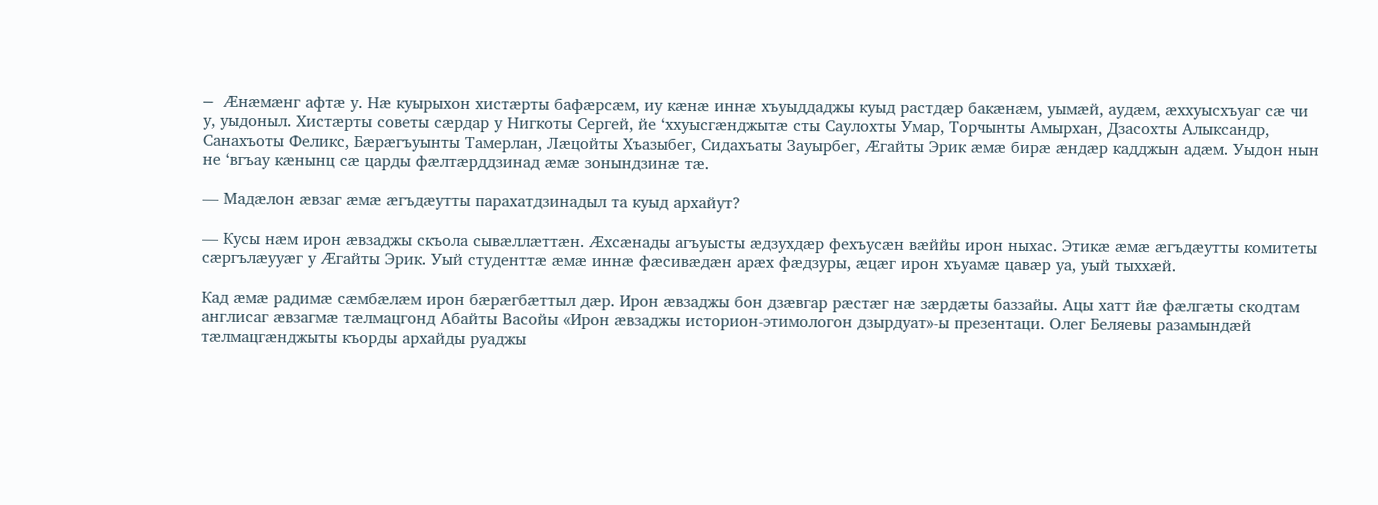— Æнӕмӕнг афтӕ у. Нӕ куырыхон хистӕрты бафӕрсӕм, иу кӕнӕ иннӕ хъуыддаджы куыд растдӕр бакӕнӕм, уымӕй, аудӕм, ӕххуысхъуаг сӕ чи у, уыдоныл. Хистӕрты советы сӕрдар у Нигкоты Сергей, йе ‘ххуысгӕнджытӕ сты Саулохты Умар, Торчынты Амырхан, Дзасохты Алыксандр, Санахъоты Феликс, Бӕрӕгъуынты Тамерлан, Лӕцойты Хъазыбег, Сидахъаты Зауырбег, Æгайты Эрик ӕмӕ бирӕ ӕндӕр кадджын адӕм. Уыдон нын не ‘вгъау кӕнынц сӕ царды фӕлтӕрддзинад ӕмӕ зонындзинӕ тӕ.

— Мадӕлон ӕвзаг ӕмӕ ӕгъдӕутты парахатдзинадыл та куыд архайут?

— Кусы нӕм ирон ӕвзаджы скъола сывӕллӕттӕн. Æхсӕнады агъуысты ӕдзухдӕр фехъусӕн вӕййы ирон ныхас. Этикӕ ӕмӕ ӕгъдӕутты комитеты сӕргълӕууӕг у Æгайты Эрик. Уый студенттӕ ӕмӕ иннӕ фӕсивӕдӕн арӕх фӕдзуры, ӕцӕг ирон хъуамӕ цавӕр уа, уый тыххӕй.

Кад ӕмӕ радимӕ сӕмбӕлӕм ирон бӕрӕгбӕттыл дӕр. Ирон ӕвзаджы бон дзӕвгар рӕстӕг нӕ зӕрдӕты баззайы. Ацы хатт йӕ фӕлгӕты скодтам англисаг ӕвзагмӕ тӕлмацгонд Абайты Васойы «Ирон ӕвзаджы историон-этимологон дзырдуат»-ы презентаци. Олег Беляевы разамындӕй тӕлмацгӕнджыты къорды архайды руаджы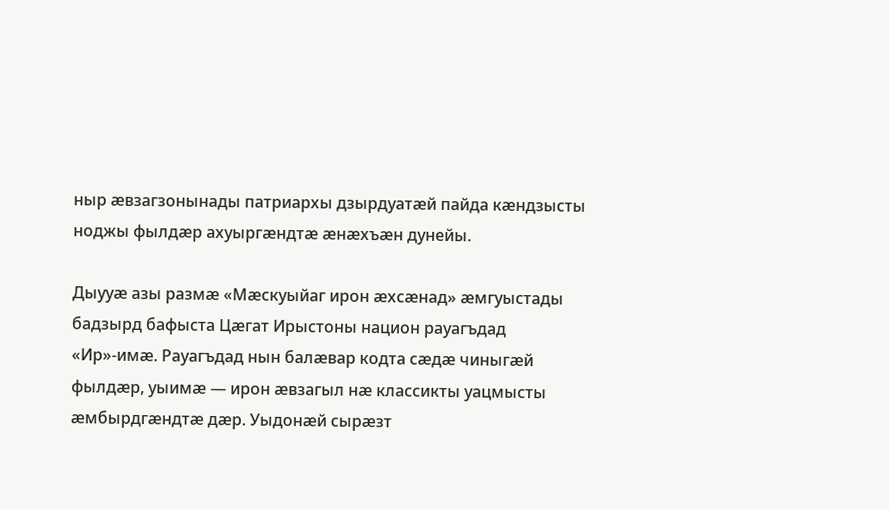ныр ӕвзагзонынады патриархы дзырдуатӕй пайда кӕндзысты ноджы фылдӕр ахуыргӕндтӕ ӕнӕхъӕн дунейы.

Дыууӕ азы размӕ «Мӕскуыйаг ирон ӕхсӕнад» ӕмгуыстады бадзырд бафыста Цӕгат Ирыстоны национ рауагъдад «Ир»-имӕ. Рауагъдад нын балӕвар кодта сӕдӕ чиныгӕй фылдӕр, уыимӕ — ирон ӕвзагыл нӕ классикты уацмысты ӕмбырдгӕндтӕ дӕр. Уыдонӕй сырӕзт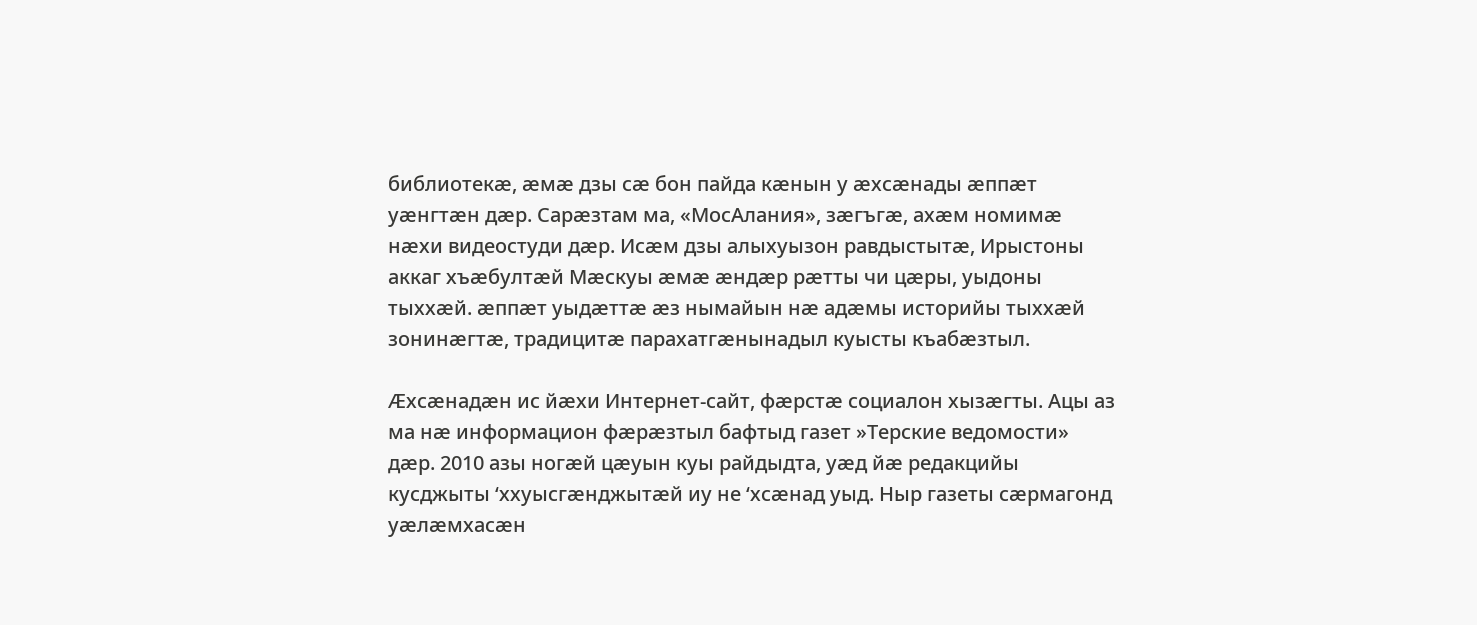библиотекӕ, ӕмӕ дзы сӕ бон пайда кӕнын у ӕхсӕнады ӕппӕт уӕнгтӕн дӕр. Сарӕзтам ма, «МосАлания», зӕгъгӕ, ахӕм номимӕ нӕхи видеостуди дӕр. Исӕм дзы алыхуызон равдыстытӕ, Ирыстоны аккаг хъӕбултӕй Мӕскуы ӕмӕ ӕндӕр рӕтты чи цӕры, уыдоны тыххӕй. ӕппӕт уыдӕттӕ ӕз нымайын нӕ адӕмы историйы тыххӕй зонинӕгтӕ, традицитӕ парахатгӕнынадыл куысты къабӕзтыл.

Æхсӕнадӕн ис йӕхи Интернет-сайт, фӕрстӕ социалон хызӕгты. Ацы аз ма нӕ информацион фӕрӕзтыл бафтыд газет »Терские ведомости» дӕр. 2010 азы ногӕй цӕуын куы райдыдта, уӕд йӕ редакцийы кусджыты ‘ххуысгӕнджытӕй иу не ‘хсӕнад уыд. Ныр газеты сӕрмагонд уӕлӕмхасӕн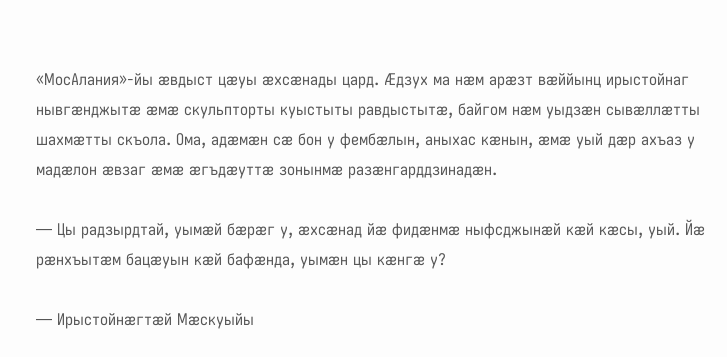«МосАлания»-йы ӕвдыст цӕуы ӕхсӕнады цард. Æдзух ма нӕм арӕзт вӕййынц ирыстойнаг нывгӕнджытӕ ӕмӕ скульпторты куыстыты равдыстытӕ, байгом нӕм уыдзӕн сывӕллӕтты шахмӕтты скъола. Ома, адӕмӕн сӕ бон у фембӕлын, аныхас кӕнын, ӕмӕ уый дӕр ахъаз у мадӕлон ӕвзаг ӕмӕ ӕгъдӕуттӕ зонынмӕ разӕнгарддзинадӕн.

— Цы радзырдтай, уымӕй бӕрӕг у, ӕхсӕнад йӕ фидӕнмӕ ныфсджынӕй кӕй кӕсы, уый. Йӕ рӕнхъытӕм бацӕуын кӕй бафӕнда, уымӕн цы кӕнгӕ у?

— Ирыстойнӕгтӕй Мӕскуыйы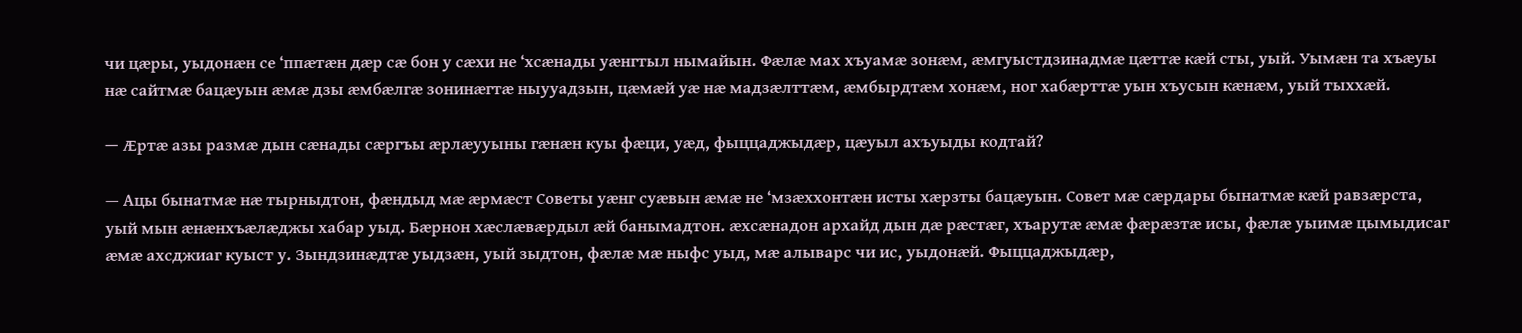чи цӕры, уыдонӕн се ‘ппӕтӕн дӕр сӕ бон у сӕхи не ‘хсӕнады уӕнгтыл нымайын. Фӕлӕ мах хъуамӕ зонӕм, ӕмгуыстдзинадмӕ цӕттӕ кӕй сты, уый. Уымӕн та хъӕуы нӕ сайтмӕ бацӕуын ӕмӕ дзы ӕмбӕлгӕ зонинӕгтӕ ныууадзын, цӕмӕй уӕ нӕ мадзӕлттӕм, ӕмбырдтӕм хонӕм, ног хабӕрттӕ уын хъусын кӕнӕм, уый тыххӕй.

— Æртӕ азы размӕ дын сӕнады сӕргъы ӕрлӕууыны гӕнӕн куы фӕци, уӕд, фыццаджыдӕр, цӕуыл ахъуыды кодтай?

— Ацы бынатмӕ нӕ тырныдтон, фӕндыд мӕ ӕрмӕст Советы уӕнг суӕвын ӕмӕ не ‘мзӕххонтӕн исты хӕрзты бацӕуын. Совет мӕ сӕрдары бынатмӕ кӕй равзӕрста, уый мын ӕнӕнхъӕлӕджы хабар уыд. Бӕрнон хӕслӕвӕрдыл ӕй банымадтон. ӕхсӕнадон архайд дын дӕ рӕстӕг, хъарутӕ ӕмӕ фӕрӕзтӕ исы, фӕлӕ уыимӕ цымыдисаг ӕмӕ ахсджиаг куыст у. Зындзинӕдтӕ уыдзӕн, уый зыдтон, фӕлӕ мӕ ныфс уыд, мӕ алыварс чи ис, уыдонӕй. Фыццаджыдӕр,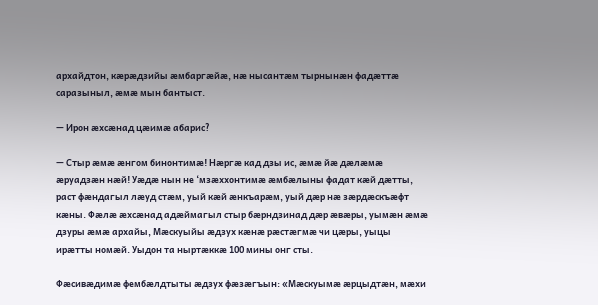архайдтон, кӕрӕдзийы ӕмбаргӕйӕ, нӕ нысантӕм тырнынӕн фадӕттӕ саразыныл, ӕмӕ мын бантыст.

— Ирон ӕхсӕнад цӕимӕ абарис?

— Стыр ӕмӕ ӕнгом бинонтимӕ! Нӕргӕ кад дзы ис, ӕмӕ йӕ дӕлӕмӕ ӕруадзӕн нӕй! Уӕдӕ нын не ‘мзӕххонтимӕ ӕмбӕлыны фадат кӕй дӕтты, раст фӕндагыл лӕуд стӕм, уый кӕй ӕнкъарӕм, уый дӕр нӕ зӕрдӕскъӕфт кӕны. Фӕлӕ ӕхсӕнад адӕймагыл стыр бӕрндзинад дӕр ӕвӕры, уымӕн ӕмӕ дзуры ӕмӕ архайы, Мӕскуыйы ӕдзух кӕнӕ рӕстӕгмӕ чи цӕры, уыцы ирӕтты номӕй. Уыдон та ныртӕккӕ 100 мины онг сты.

Фӕсивӕдимӕ фембӕлдтыты ӕдзух фӕзӕгъын: «Мӕскуымӕ ӕрцыдтӕн, мӕхи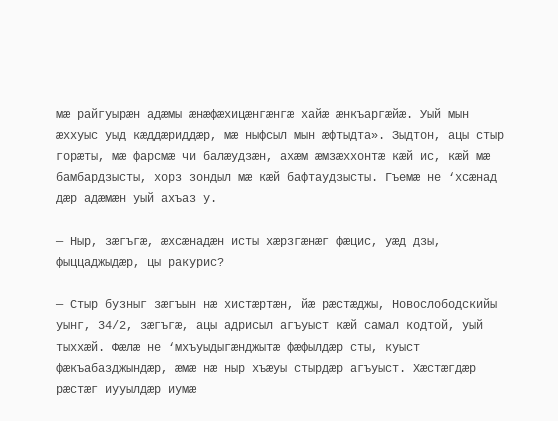мӕ райгуырӕн адӕмы ӕнӕфӕхицӕнгӕнгӕ хайӕ ӕнкъаргӕйӕ. Уый мын ӕххуыс уыд кӕддӕриддӕр, мӕ ныфсыл мын ӕфтыдта». Зыдтон, ацы стыр горӕты, мӕ фарсмӕ чи балӕудзӕн, ахӕм ӕмзӕххонтӕ кӕй ис, кӕй мӕ бамбардзысты, хорз зондыл мӕ кӕй бафтаудзысты. Гъемӕ не ‘хсӕнад дӕр адӕмӕн уый ахъаз у.

— Ныр, зӕгъгӕ, ӕхсӕнадӕн исты хӕрзгӕнӕг фӕцис, уӕд дзы, фыццаджыдӕр, цы ракурис?

— Стыр бузныг зӕгъын нӕ хистӕртӕн, йӕ рӕстӕджы, Новослободскийы уынг, 34/2, зӕгъгӕ, ацы адрисыл агъуыст кӕй самал кодтой, уый тыххӕй. Фӕлӕ не ‘мхъуыдыгӕнджытӕ фӕфылдӕр сты, куыст фӕкъабазджындӕр, ӕмӕ нӕ ныр хъӕуы стырдӕр агъуыст. Хӕстӕгдӕр рӕстӕг иууылдӕр иумӕ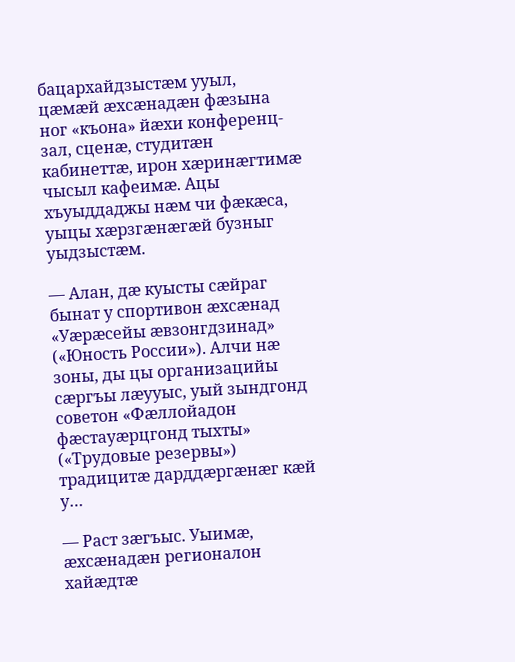бацархайдзыстӕм ууыл, цӕмӕй ӕхсӕнадӕн фӕзына ног «къона» йӕхи конференц-зал, сценӕ, студитӕн кабинеттӕ, ирон хӕринӕгтимӕ чысыл кафеимӕ. Ацы хъуыддаджы нӕм чи фӕкӕса, уыцы хӕрзгӕнӕгӕй бузныг уыдзыстӕм.

— Алан, дӕ куысты сӕйраг бынат у спортивон ӕхсӕнад «Уӕрӕсейы ӕвзонгдзинад» («Юность России»). Алчи нӕ зоны, ды цы организацийы сӕргъы лӕууыс, уый зындгонд советон «Фӕллойадон фӕстауӕрцгонд тыхты» («Трудовые резервы») традицитӕ дарддӕргӕнӕг кӕй у…

— Раст зӕгъыс. Уыимӕ, ӕхсӕнадӕн регионалон хайӕдтӕ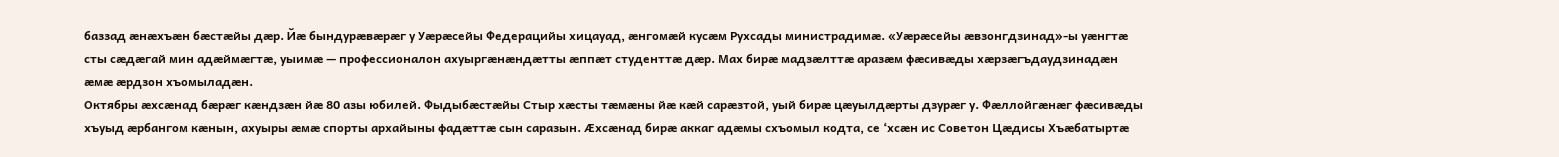баззад ӕнӕхъӕн бӕстӕйы дӕр. Йӕ бындурӕвӕрӕг у Уӕрӕсейы Федерацийы хицауад, ӕнгомӕй кусӕм Рухсады министрадимӕ. «Уӕрӕсейы ӕвзонгдзинад»-ы уӕнгтӕ сты сӕдӕгай мин адӕймӕгтӕ, уыимӕ — профессионалон ахуыргӕнӕндӕтты ӕппӕт студенттӕ дӕр. Мах бирӕ мадзӕлттӕ аразӕм фӕсивӕды хӕрзӕгъдаудзинадӕн ӕмӕ ӕрдзон хъомыладӕн.
Октябры ӕхсӕнад бӕрӕг кӕндзӕн йӕ 80 азы юбилей. Фыдыбӕстӕйы Стыр хӕсты тӕмӕны йӕ кӕй сарӕзтой, уый бирӕ цӕуылдӕрты дзурӕг у. Фӕллойгӕнӕг фӕсивӕды хъуыд ӕрбангом кӕнын, ахуыры ӕмӕ спорты архайыны фадӕттӕ сын саразын. Æхсӕнад бирӕ аккаг адӕмы схъомыл кодта, се ‘хсӕн ис Советон Цӕдисы Хъӕбатыртӕ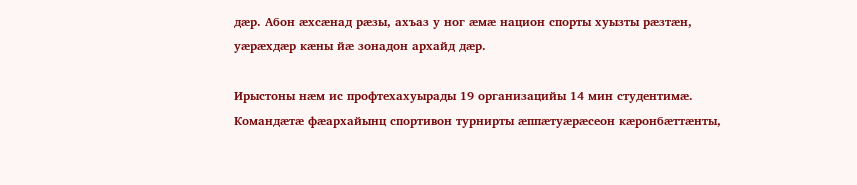дӕр. Абон ӕхсӕнад рӕзы, ахъаз у ног ӕмӕ национ спорты хуызты рӕзтӕн, уӕрӕхдӕр кӕны йӕ зонадон архайд дӕр.

Ирыстоны нӕм ис профтехахуырады 19 организацийы 14 мин студентимӕ. Командӕтӕ фӕархайынц спортивон турнирты ӕппӕтуӕрӕсеон кӕронбӕттӕнты,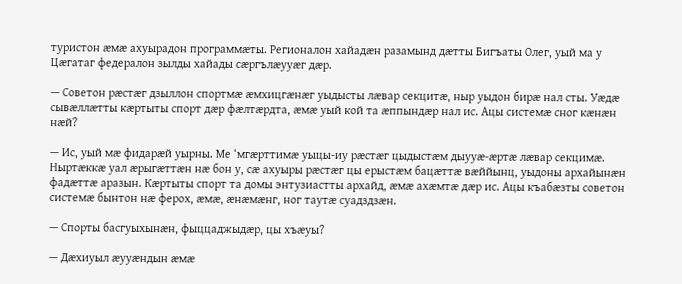туристон ӕмӕ ахуырадон программӕты. Регионалон хайадӕн разамынд дӕтты Бигъаты Олег, уый ма у Цӕгатаг федералон зылды хайады сӕргълӕууӕг дӕр.

— Советон рӕстӕг дзыллон спортмӕ ӕмхицгӕнӕг уыдысты лӕвар секцитӕ, ныр уыдон бирӕ нал сты. Уӕдӕ сывӕллӕтты кӕртыты спорт дӕр фӕлтӕрдта, ӕмӕ уый кой та ӕппындӕр нал ис. Ацы системӕ сног кӕнӕн нӕй?

— Ис, уый мӕ фидарӕй уырны. Ме ‘мгӕрттимӕ уыцы-иу рӕстӕг цыдыстӕм дыууӕ-ӕртӕ лӕвар секцимӕ. Ныртӕккӕ уал ӕрыгӕттӕн нӕ бон у, сӕ ахуыры рӕстӕг цы ерыстӕм бацӕттӕ вӕййынц, уыдоны архайынӕн фадӕттӕ аразын. Кӕртыты спорт та домы энтузиастты архайд, ӕмӕ ахӕмтӕ дӕр ис. Ацы къабӕзты советон системӕ бынтон нӕ ферох, ӕмӕ, ӕнӕмӕнг, ног таутӕ суадздзӕн.

— Спорты басгуыхынӕн, фыццаджыдӕр, цы хъӕуы?

— Дӕхиуыл ӕууӕндын ӕмӕ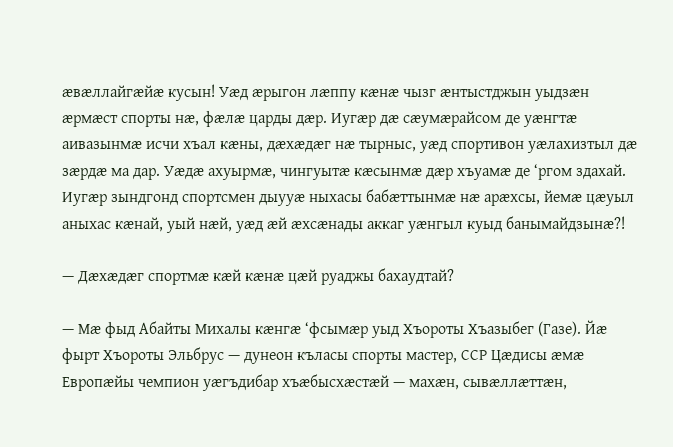ӕвӕллайгӕйӕ кусын! Уӕд ӕрыгон лӕппу кӕнӕ чызг ӕнтыстджын уыдзӕн ӕрмӕст спорты нӕ, фӕлӕ царды дӕр. Иугӕр дӕ сӕумӕрайсом де уӕнгтӕ аивазынмӕ исчи хъал кӕны, дӕхӕдӕг нӕ тырныс, уӕд спортивон уӕлахизтыл дӕ зӕрдӕ ма дар. Уӕдӕ ахуырмӕ, чингуытӕ кӕсынмӕ дӕр хъуамӕ де ‘ргом здахай. Иугӕр зындгонд спортсмен дыууӕ ныхасы бабӕттынмӕ нӕ арӕхсы, йемӕ цӕуыл аныхас кӕнай, уый нӕй, уӕд ӕй ӕхсӕнады аккаг уӕнгыл куыд банымайдзынӕ?!

— Дӕхӕдӕг спортмӕ кӕй кӕнӕ цӕй руаджы бахаудтай?

— Мӕ фыд Абайты Михалы кӕнгӕ ‘фсымӕр уыд Хъороты Хъазыбег (Газе). Йӕ фырт Хъороты Эльбрус — дунеон къласы спорты мастер, ССР Цӕдисы ӕмӕ Европӕйы чемпион уӕгъдибар хъӕбысхӕстӕй — махӕн, сывӕллӕттӕн,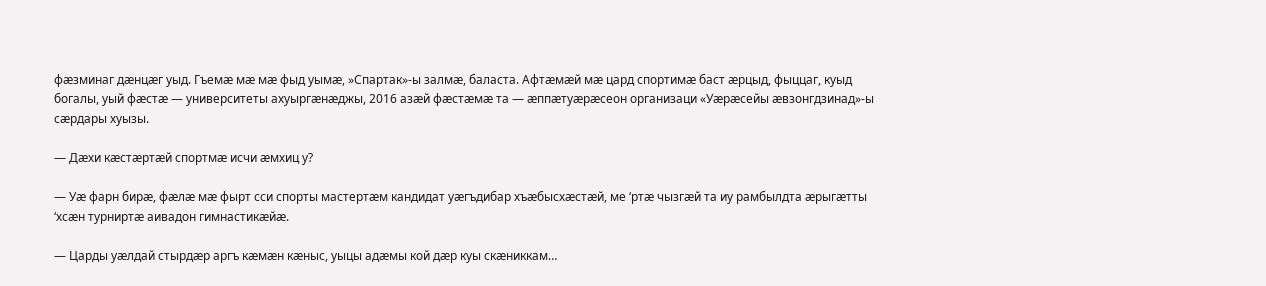фӕзминаг дӕнцӕг уыд. Гъемӕ мӕ мӕ фыд уымӕ, »Спартак»-ы залмӕ, баласта. Афтӕмӕй мӕ цард спортимӕ баст ӕрцыд, фыццаг, куыд богалы, уый фӕстӕ — университеты ахуыргӕнӕджы, 2016 азӕй фӕстӕмӕ та — ӕппӕтуӕрӕсеон организаци «Уӕрӕсейы ӕвзонгдзинад»-ы сӕрдары хуызы.

— Дӕхи кӕстӕртӕй спортмӕ исчи ӕмхиц у?

— Уӕ фарн бирӕ, фӕлӕ мӕ фырт сси спорты мастертӕм кандидат уӕгъдибар хъӕбысхӕстӕй, ме ‘ртӕ чызгӕй та иу рамбылдта ӕрыгӕтты ‘хсӕн турниртӕ аивадон гимнастикӕйӕ.

— Царды уӕлдай стырдӕр аргъ кӕмӕн кӕныс, уыцы адӕмы кой дӕр куы скӕниккам…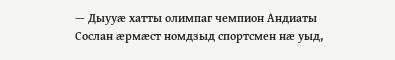— Дыууӕ хатты олимпаг чемпион Андиаты Сослан ӕрмӕст номдзыд спортсмен нӕ уыд,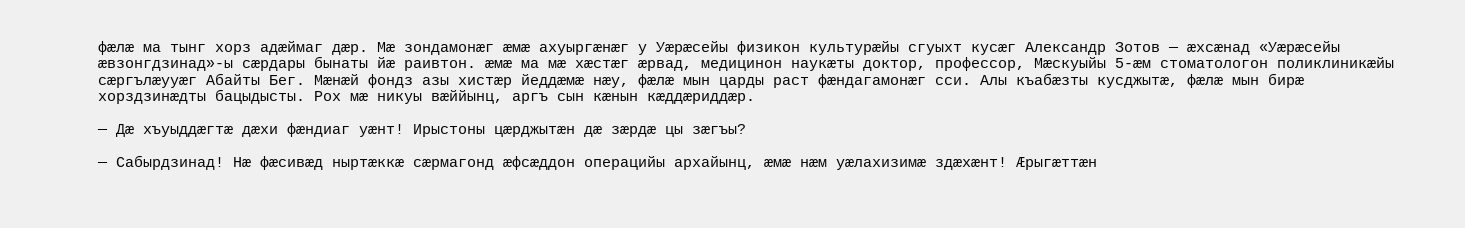фӕлӕ ма тынг хорз адӕймаг дӕр. Мӕ зондамонӕг ӕмӕ ахуыргӕнӕг у Уӕрӕсейы физикон культурӕйы сгуыхт кусӕг Александр Зотов — ӕхсӕнад «Уӕрӕсейы ӕвзонгдзинад»-ы сӕрдары бынаты йӕ раивтон. ӕмӕ ма мӕ хӕстӕг ӕрвад, медицинон наукӕты доктор, профессор, Мӕскуыйы 5-ӕм стоматологон поликлиникӕйы сӕргълӕууӕг Абайты Бег. Мӕнӕй фондз азы хистӕр йеддӕмӕ нӕу, фӕлӕ мын царды раст фӕндагамонӕг сси. Алы къабӕзты кусджытӕ, фӕлӕ мын бирӕ хорздзинӕдты бацыдысты. Рох мӕ никуы вӕййынц, аргъ сын кӕнын кӕддӕриддӕр.

— Дӕ хъуыддӕгтӕ дӕхи фӕндиаг уӕнт! Ирыстоны цӕрджытӕн дӕ зӕрдӕ цы зӕгъы?

— Сабырдзинад! Нӕ фӕсивӕд ныртӕккӕ сӕрмагонд ӕфсӕддон операцийы архайынц, ӕмӕ нӕм уӕлахизимӕ здӕхӕнт! Æрыгӕттӕн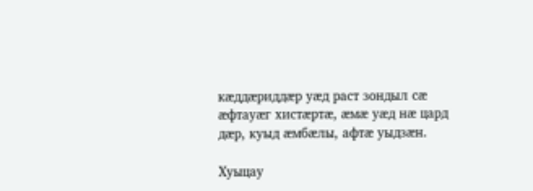кӕддӕриддӕр уӕд раст зондыл сӕ ӕфтауӕг хистӕртӕ, ӕмӕ уӕд нӕ цард дӕр, куыд ӕмбӕлы, афтӕ уыдзӕн.

Хуыцау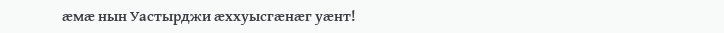ӕмӕ нын Уастырджи ӕххуысгӕнӕг уӕнт!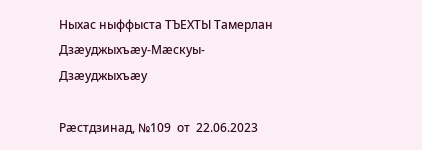Ныхас ныффыста ТЪЕХТЫ Тамерлан
Дзӕуджыхъӕу-Мӕскуы-Дзӕуджыхъӕу

Рӕстдзинад, №109  от  22.06.2023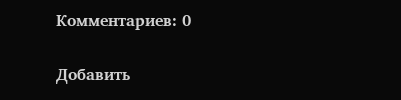Комментариев: 0

Добавить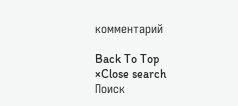комментарий

Back To Top
×Close search
Поиск